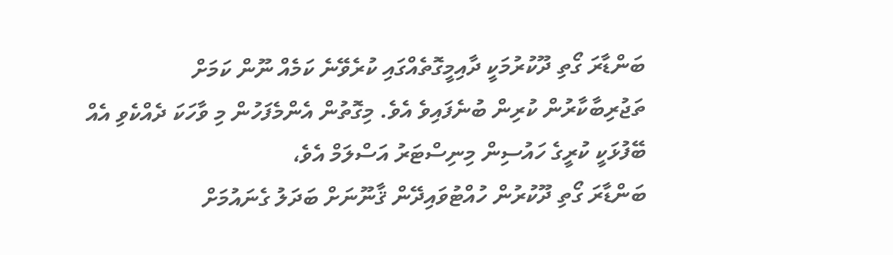ބަންޑާރަ ގޯތި ދޫކުރުމަކީ ދާއިމީގޮތެއްގައި ކުރެވޭނެ ކަމެއް ނޫން ކަމަށް ތަޖުރިބާކާރުން ކުރިން ބުނެފައިވެ އެވެ. މިގޮތުން އެންމެފަހުން މި ވާހަކަ ދެއްކެވި އެއް ބޭފުޅަކީ ކުރީގެ ހައުސިން މިނިސްޓަރު އަސްލަމް އެވެ،
ބަންޑާރަ ގޯތި ދޫކުރުން ހުއްޓުވައިދޭން ޤާނޫނަށް ބަދަލު ގެނައުމަށް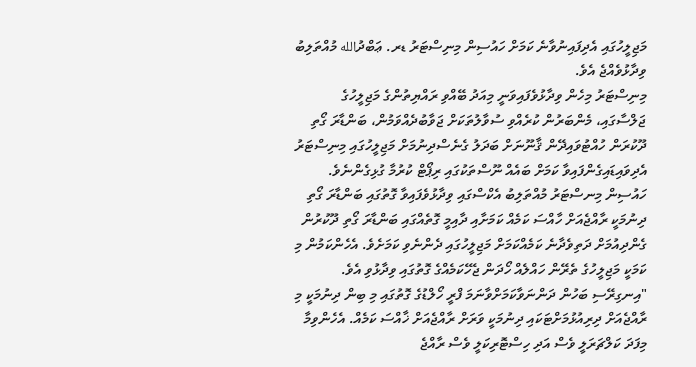މަޖިލީހުގައި އެދިފައިނުވާނެ ކަމަށް ހައުސިން މިނިސްޓަރު ޑރ. ޢަބްދުالله މުއްތަލިބު ވިދާޅުވެއްޖެ އެވެ.
މިނިސްޓަރު މިހެން ވިދާޅުވެފައިވަނީ މިއަދު ބޭއްވި ރައްޔިތުންގެ މަޖިލީހުގެ ޖަލްސާގައި، މެންބަރުން ކުރެއްވި ސުވާލުތަކަށް ޖަވާބުދެއްވަމުން، ބަންޑާރަ ގޯތި ދޫކުރަން ހުއްޓުވައިދޭން ޤާނޫނަށް ބަދަލު ގެނެސްދިނުމަށް މަޖިލީހުގައި މިނިސްޓަރު އެދިވައިޑައިގެންފައިވާ ކަމަށް ބައެއް ނޫސްތަކުގައި ރިޕޯޓް ކުރުމާ ގުޅިގެންނެވެ.
ހައުސިން މިނސްޓަރު މުއްތަލިބު އެކްސްގައި ވިދާޅުވެފައިވާ ގޮތުގައި ބަންޑާރަ ގޯތި ދިނުމަކީ ރާއްޖެއަށް ހާއްސަ ކަމެއް ކަމަށާއި ދާއިމީ ގޮތެއްގައި ބަންޑާރަ ގޯތި ދޫކުރުން ގެންދިއުމަށް ދަތިވެދާނެ ކަމެއްކަމަށް މަޖިލީހުގައި ދެންނެވި ކަމަށެވެ. އެހެންކަމުން މި ކަމަކީ މަޖިލީހުގެ ތެރޭން ހައްލެއް ހޯދަން ޖެހޭކަމެއްގެ ގޮތުގައި ވިދާޅުވި އެވެ.
"އިނގިރޭސި ބަހުން ދަންނަވާކަމަށްވާނަމަ ފްރީ ހޯލްޑުގެ ގޮތުގައި މި ބިން ދިނުމަކީ މި ރާއްޖެއަށް ދިރިއުޅުމަށްޓަކައި ދިނުމަކީ ވަރަށް ރާއްޖެއަށް ޚާއްސަ ކަމެއް. އެހެންވިމާ މިފަދަ ކަލްޗަރަލީ ވެސް އަދި ހިސްޓޮރިކަލީ ވެސް ރާއްޖެ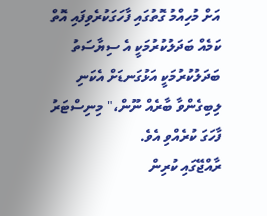އަށް މުހިއްމު ގޮތުގައި ފާހަގަކުރެވިފައި އޮތް ކަމެއް ބަދަލުކުރުމަކީ އެ ސިޔާސަތު ބަދަލުކުރުމަކީ އަޅުގަނޑަށް އެކަނި ލިބިގެންވާ ބާރެއް ނޫން،" މިނިސްޓަރު ފާހަގަ ކުރެއްވި އެވެ.
ރާއްޖޭގައި ކުރިން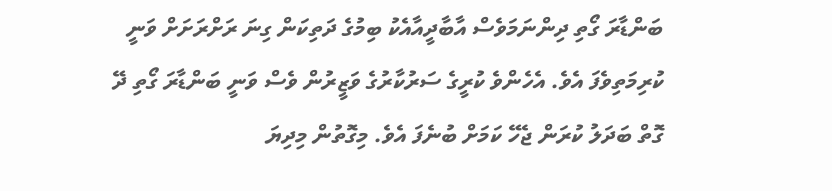ބަންޑާރަ ގޯތި ދިންނަމަވެސް އާބާދީއާއެކު ބިމުގެ ދަތިކަން ގިނަ ރަށްރަށަށް ވަނީ ކުރިމަތިވެފަ އެވެ. އެހެންވެ ކުރީގެ ސަރުކާރުގެ ވަޒީރުން ވެސް ވަނީ ބަންޑާރަ ގޯތި ދޭ ގޮތް ބަދަލު ކުރަން ޖެހޭ ކަމަށް ބުނެފަ އެވެ. މިގޮތުން މިދިޔަ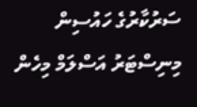ސަރުކާރުގެ ހައުސިން މިނިސްޓަރު އަސްލަމް މިހެން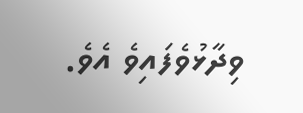ވިދާޅުވެފައިވެ އެވެ.